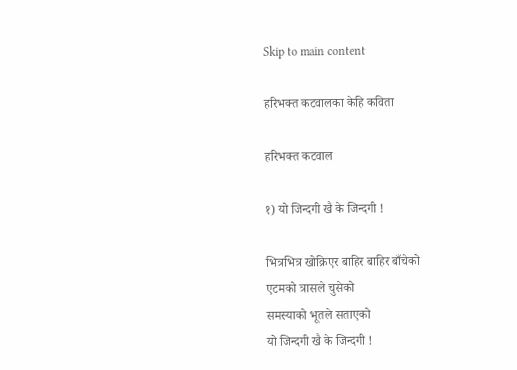Skip to main content

हरिभक्त कटवालका केहि कविता

हरिभक्त कटवाल

१) यो जिन्दगी खै के जिन्दगी !

भित्रभित्र खोक्रिएर बाहिर बाहिर बाँचेको
एटमको त्रासले चुसेको
समस्याको भूतले सताएको
यो जिन्दगी खै के जिन्दगी !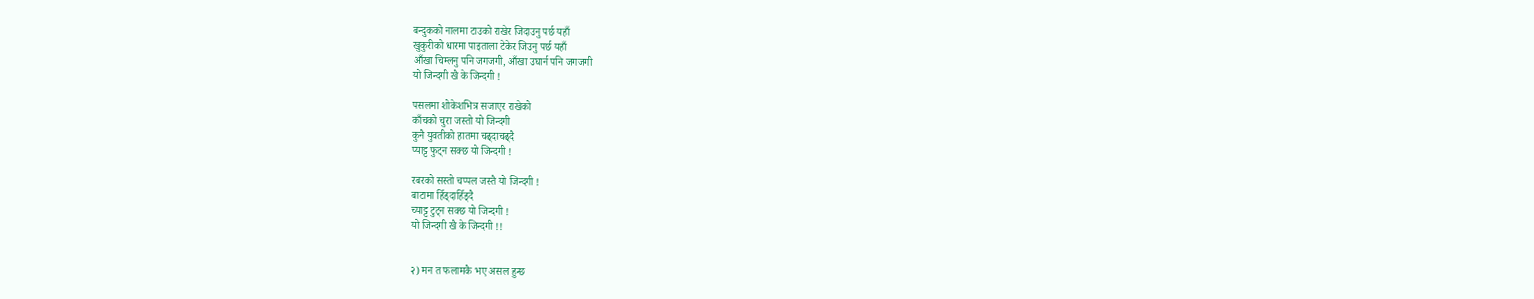बन्दुकको नालमा टाउको राखेर जिदाउनु पर्छ यहाँ
खुकुरीको धारमा पाइताला टेकेर जिउनु पर्छ यहाँ
आँखा चिम्लनु पनि जगजगी, आँखा उघार्न पनि जगजगी
यो जिन्दगी खै के जिन्दगी !

पसलमा शोकेशभित्र सजाएर राखेको
काँचको चुरा जस्तो यो जिन्दगी
कुनै युवतीको हातमा चढ्दाचढ्दै
प्याट्ट फुट्न सक्छ यो जिन्दगी !

रबरको सस्तो चप्पल जस्तै यो जिन्दगी !
बाटामा हिँड्दाहिँड्दै
च्याट्ट टुट्न सक्छ यो जिन्दगी !
यो जिन्दगी खै के जिन्दगी !!


२) मन त फलामकै भए असल हुन्छ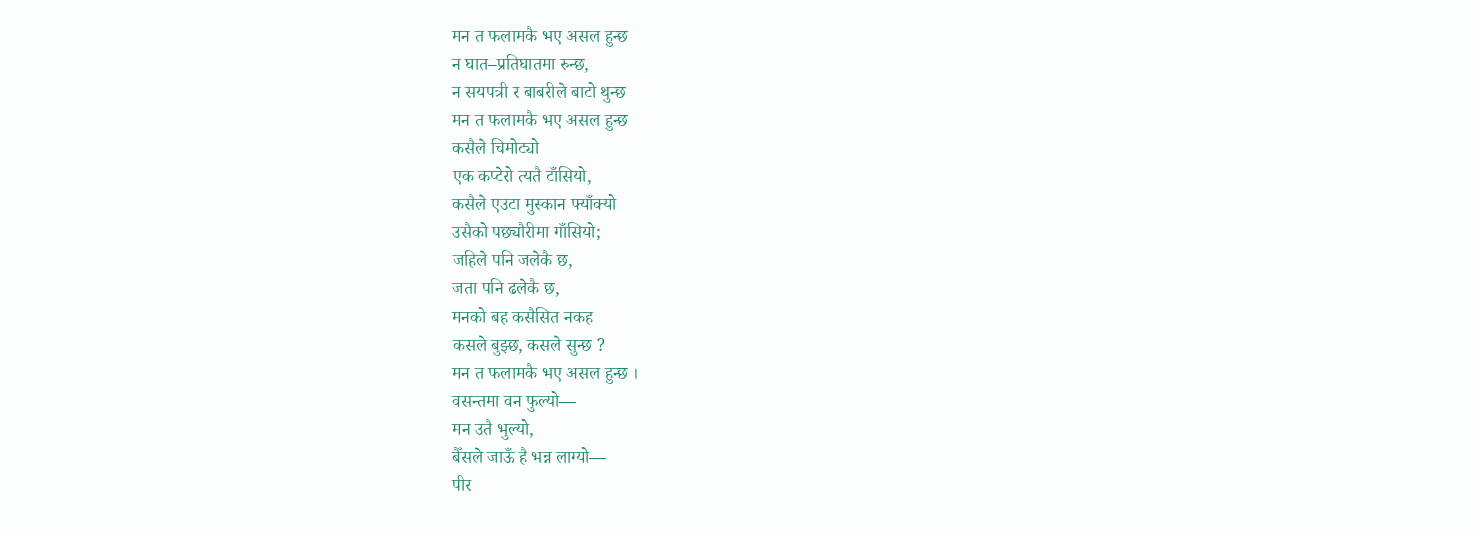मन त फलामकै भए असल हुन्छ
न घात–प्रतिघातमा रुन्छ,
न सयपत्री र बाबरीले बाटो थुन्छ
मन त फलामकै भए असल हुन्छ
कसैले चिमोट्यो
एक कप्टेरो त्यतै टाँसियो,
कसैले एउटा मुस्कान फ्याँक्यो
उसैको पछ्यौरीमा गाँसियो;
जहिले पनि जलेकै छ,
जता पनि ढलेकै छ,
मनको बह कसैसित नकह
कसले बुझ्छ, कसले सुन्छ ?
मन त फलामकै भए असल हुन्छ ।
वसन्तमा वन फुल्यो—
मन उतै भुल्यो,
बैँसले जाऊँ है भन्न लाग्यो—
पीर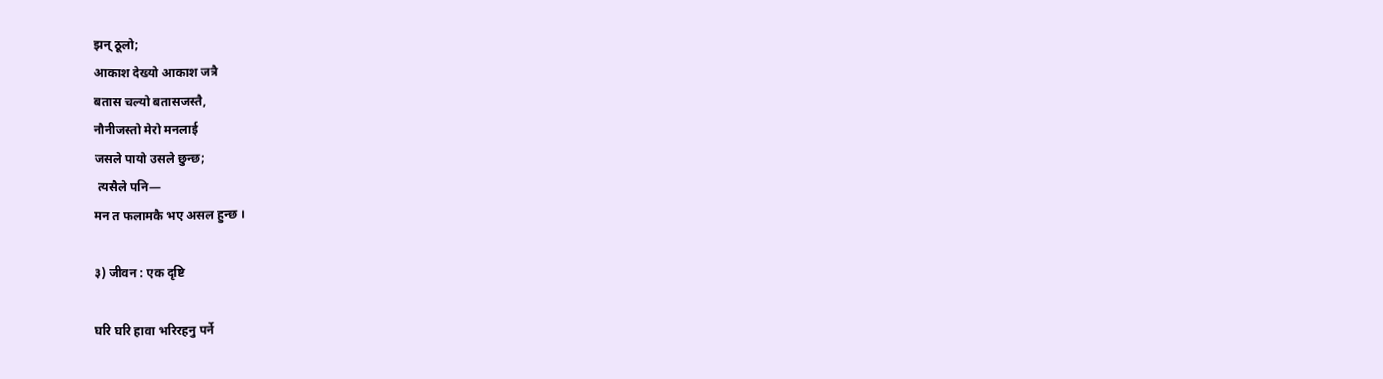झन् ठूलो;
आकाश देख्यो आकाश जत्रै
बतास चल्यो बतासजस्तै,
नौनीजस्तो मेरो मनलाई
जसले पायो उसले छुन्छ;
 त्यसैले पनि—
मन त फलामकै भए असल हुन्छ ।

३) जीवन : एक दृष्टि

घरि घरि हावा भरिरहनु पर्ने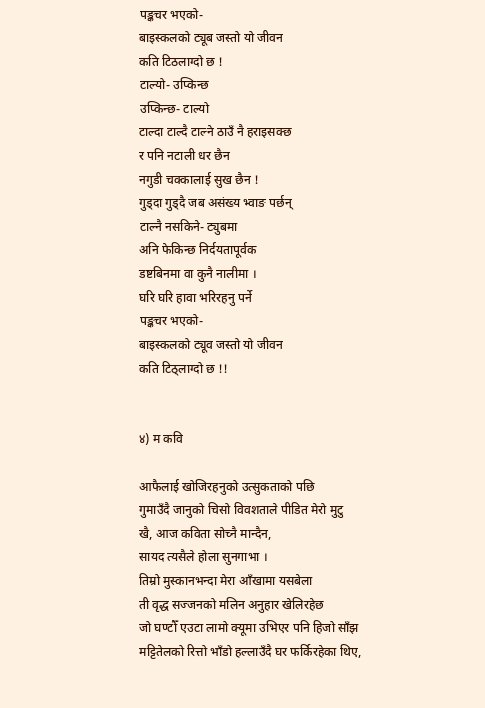पङ्कचर भएको-
बाइस्कलको ट्यूब जस्तो यो जीवन
कति टिठलाग्दो छ !
टाल्यो- उप्किन्छ
उप्किन्छ- टाल्यो
टाल्दा टाल्दै टाल्ने ठाउँ नै हराइसक्छ
र पनि नटाली धर छैन
नगुडी चक्कालाई सुख छैन !
गुड्दा गुड्दै जब असंख्य भ्वाङ पर्छन्
टाल्नै नसकिने- ट्युबमा
अनि फेकिन्छ निर्दयतापूर्वक
डष्टबिनमा वा कुनै नालीमा ।
घरि घरि हावा भरिरहनु पर्ने
पङ्कचर भएको-
बाइस्कलको ट्यूव जस्तो यो जीवन
कति टिठ्लाग्दो छ !!


४) म कवि

आफैलाई खोजिरहनुको उत्सुकताको पछि
गुमाउँदै जानुको चिसो विवशताले पीडित मेरो मुटु
खै, आज कविता सोच्नै मान्दैन,
सायद त्यसैले होला सुनगाभा ।
तिम्रो मुस्कानभन्दा मेरा आँखामा यसबेला
ती वृद्ध सज्जनको मलिन अनुहार खेलिरहेछ
जो घण्टौँ एउटा लामो क्यूमा उभिएर पनि हिजो साँझ
मट्टितेलको रित्तो भाँडो हल्लाउँदै घर फर्किरहेका थिए,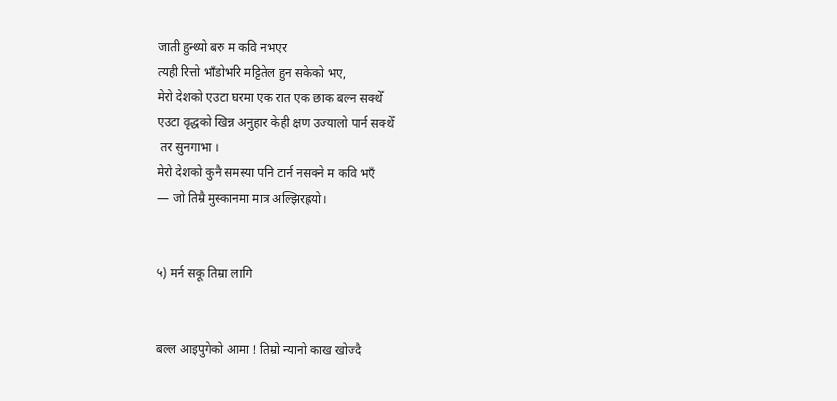जाती हुन्थ्यो बरु म कवि नभएर
त्यही रित्तो भाँडोभरि मट्टितेल हुन सकेको भए,
मेरो देशको एउटा घरमा एक रात एक छाक बल्न सक्थेँ
एउटा वृद्धको खिन्न अनुहार केही क्षण उज्यालो पार्न सक्थेँ
 तर सुनगाभा ।
मेरो देशको कुनै समस्या पनि टार्न नसक्ने म कवि भएँ
— जो तिम्रै मुस्कानमा मात्र अल्झिरह्रयो।


५) मर्न सकू तिम्रा लागि


बल्ल आइपुगेको आमा ! तिम्रो न्यानो काख खोज्दै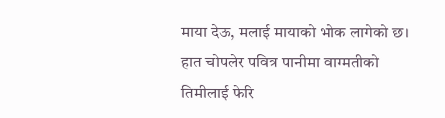माया देऊ, मलाई मायाको भोक लागेको छ।
हात चोपलेर पवित्र पानीमा वाग्मतीको
तिमीलाई फेरि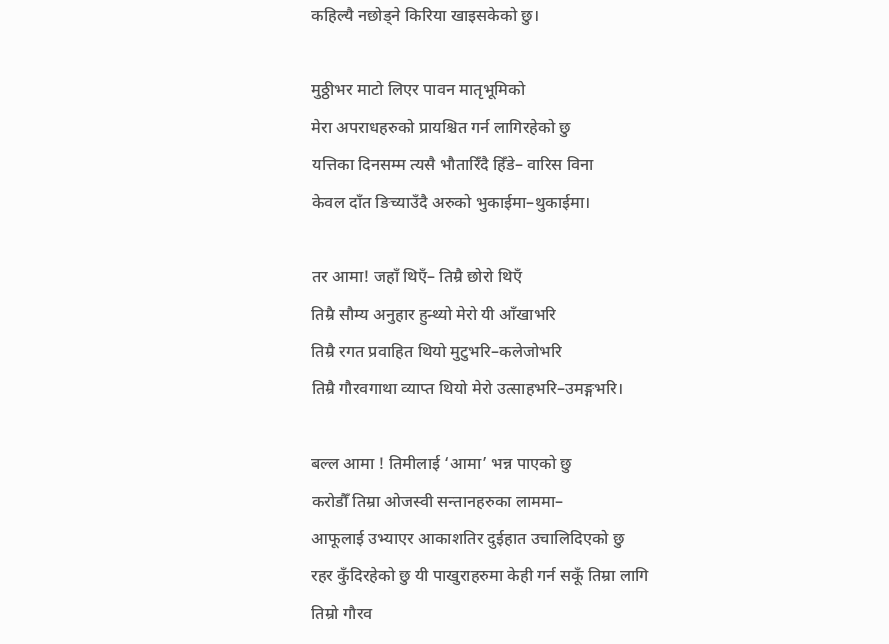कहिल्यै नछोड्ने किरिया खाइसकेको छु।

मुठ्ठीभर माटो लिएर पावन मातृभूमिको
मेरा अपराधहरुको प्रायश्चित गर्न लागिरहेको छु
यत्तिका दिनसम्म त्यसै भौतारिँदै हिँडे– वारिस विना
केवल दाँत ङिच्याउँदै अरुको भुकाईमा–थुकाईमा।

तर आमा! जहाँ थिएँ– तिम्रै छोरो थिएँ
तिम्रै सौम्य अनुहार हुन्थ्यो मेरो यी आँखाभरि
तिम्रै रगत प्रवाहित थियो मुटुभरि–कलेजोभरि
तिम्रै गौरवगाथा व्याप्त थियो मेरो उत्साहभरि–उमङ्गभरि।

बल्ल आमा ! तिमीलाई ‘आमा’ भन्न पाएको छु
करोडौँ तिम्रा ओजस्वी सन्तानहरुका लाममा–
आफूलाई उभ्याएर आकाशतिर दुईहात उचालिदिएको छु
रहर कुँदिरहेको छु यी पाखुराहरुमा केही गर्न सकूँ तिम्रा लागि
तिम्रो गौरव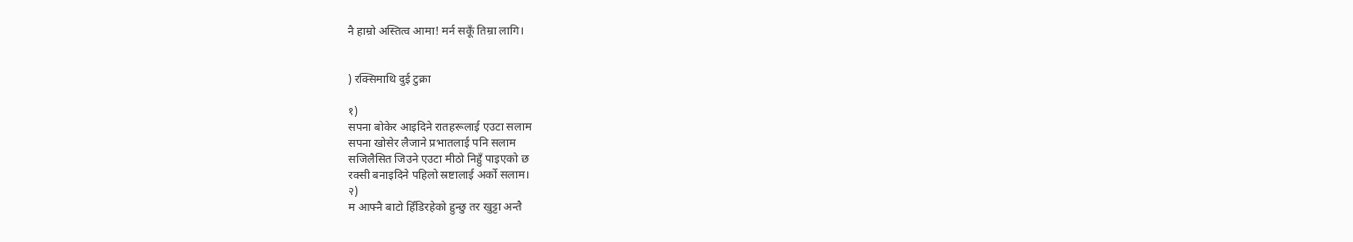नै हाम्रो अस्तित्व आमा! मर्न सकूँ तिम्रा लागि।


) रक्सिमाथि दुई टुक्रा

१)
सपना बोकेर आइदिने रातहरूलाई एउटा सलाम
सपना खोसेर लैजाने प्रभातलाई पनि सलाम
सजिलैसित जिउने एउटा मीठो निहुँ पाइएको छ
रक्सी बनाइदिने पहिलो स्रष्टालाई अर्को सलाम।
२)
म आफ्नै बाटो हिँडिरहेको हुन्छु तर खुट्टा अन्तै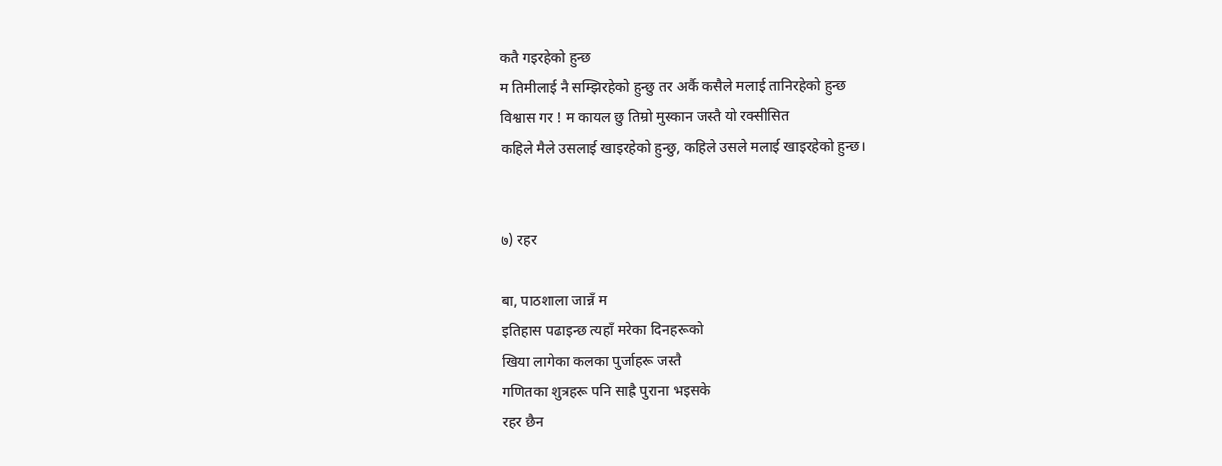कतै गइरहेको हुन्छ
म तिमीलाई नै सम्झिरहेको हुन्छु तर अर्कै कसैले मलाई तानिरहेको हुन्छ
विश्वास गर ! म कायल छु तिम्रो मुस्कान जस्तै यो रक्सीसित
कहिले मैले उसलाई खाइरहेको हुन्छु, कहिले उसले मलाई खाइरहेको हुन्छ।


७) रहर

बा, पाठशाला जान्नँ म
इतिहास पढाइन्छ त्यहाँ मरेका दिनहरूको
खिया लागेका कलका पुर्जाहरू जस्तै
गणितका शुत्रहरू पनि साह्रै पुराना भइसके
रहर छैन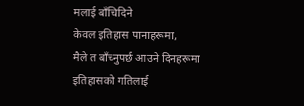मलाई बाँचिदिने
केवल इतिहास पानाहरूमा,
मैले त बाँच्नुपर्छ आउने दिनहरूमा
इतिहासको गतिलाई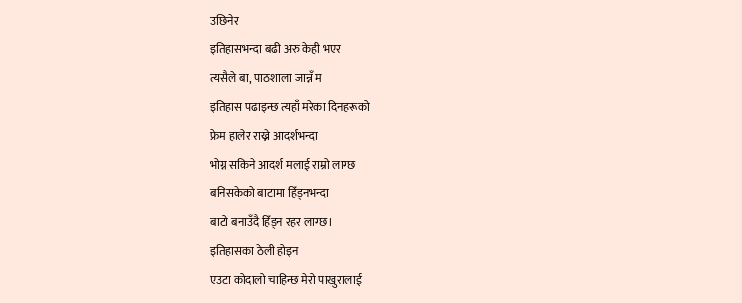उछिनेर
इतिहासभन्दा बढी अरु केही भएर
त्यसैले बा, पाठशाला जान्नँ म
इतिहास पढाइन्छ त्यहाँ मरेका दिनहरूको
फ्रेम हालेर राख्ने आदर्शभन्दा
भोग्न सकिने आदर्श मलाई राम्रो लाग्छ
बनिसकेको बाटामा हिँड्नभन्दा
बाटो बनाउँदै हिँड्न रहर लाग्छ।
इतिहासका ठेली होइन
एउटा कोदालो चाहिन्छ मेरो पाखुरालाई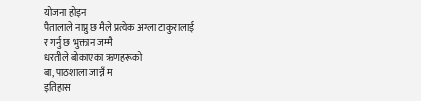योजना होइन
पैतालाले नाप्नु छ मैले प्रत्येक अग्ला टाकुरालाई
र गर्नु छ भुक्तान जम्मै
धरतीले बोकाएका ऋणहरूको
बा, पाठशाला जान्नँ म
इतिहास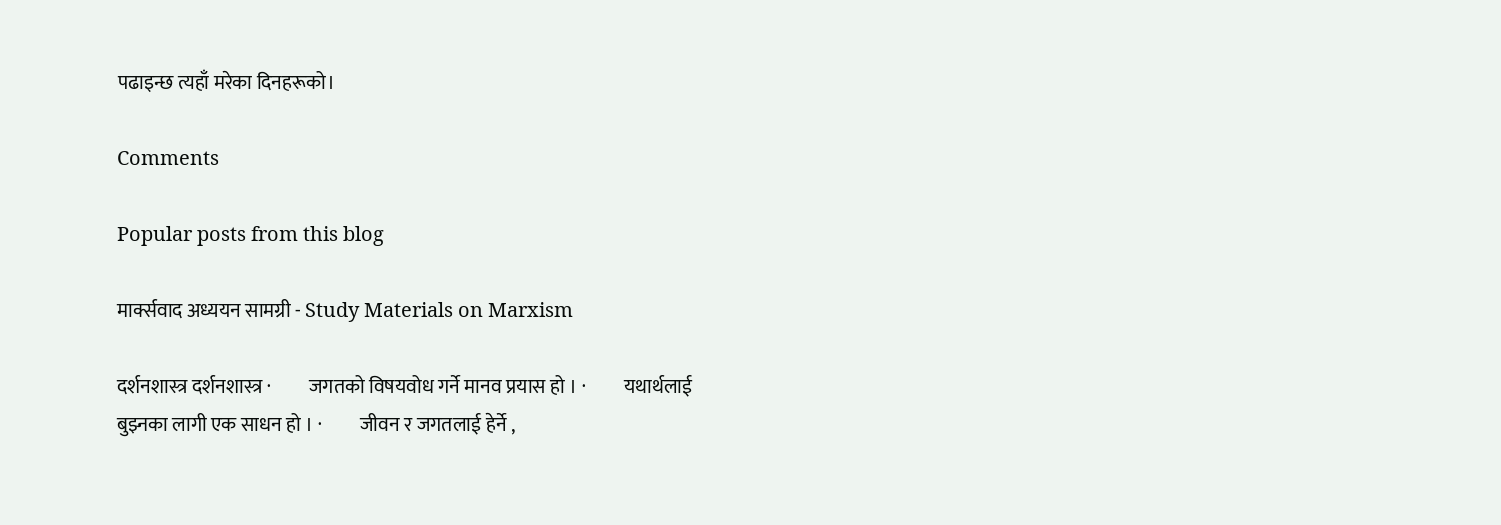पढाइन्छ त्यहाँ मरेका दिनहरूको।

Comments

Popular posts from this blog

मार्क्सवाद अध्ययन सामग्री - Study Materials on Marxism

दर्शनशास्त्र दर्शनशास्त्र ·          जगतको विषयवोध गर्ने मानव प्रयास हो । ·          यथार्थलाई बुझ्नका लागी एक साधन हो । ·          जीवन र जगतलाई हेर्ने ,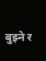बुझ्ने र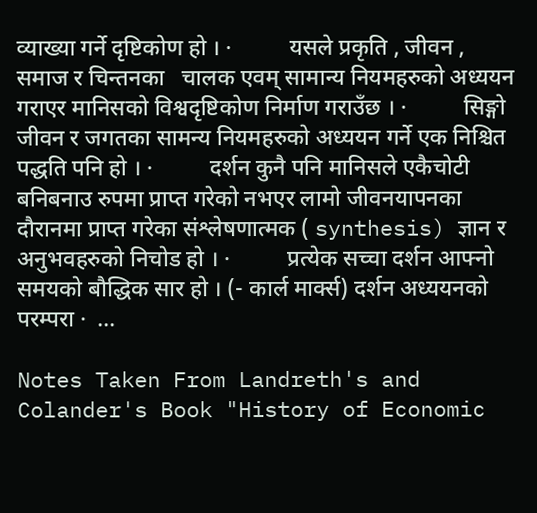व्याख्या गर्ने दृष्टिकोण हो । ·          यसले प्रकृति , जीवन , समाज र चिन्तनका   चालक एवम् सामान्य नियमहरुको अध्ययन गराएर मानिसको विश्वदृष्टिकोण निर्माण गराउँछ । ·          सिङ्गो जीवन र जगतका सामन्य नियमहरुको अध्ययन गर्ने एक निश्चित पद्धति पनि हो । ·          दर्शन कुनै पनि मानिसले एकैचोटी बनिबनाउ रुपमा प्राप्त गरेको नभएर लामो जीवनयापनका दौरानमा प्राप्त गरेका संश्लेषणात्मक ( synthesis) ज्ञान र अनुभवहरुको निचोड हो । ·          प्रत्येक सच्चा दर्शन आफ्नो समयको बौद्धिक सार हो । (- कार्ल मार्क्स) दर्शन अध्ययनको परम्परा ·  ...

Notes Taken From Landreth's and Colander's Book "History of Economic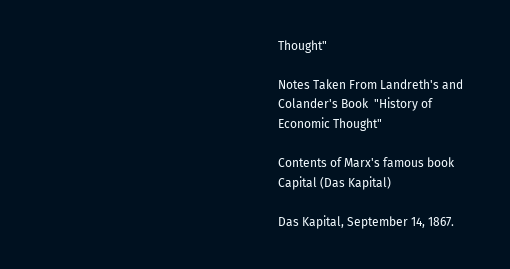Thought"

Notes Taken From Landreth's and Colander's Book  "History of Economic Thought"

Contents of Marx's famous book Capital (Das Kapital)

Das Kapital, September 14, 1867.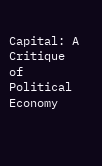Capital: A Critique of Political Economy